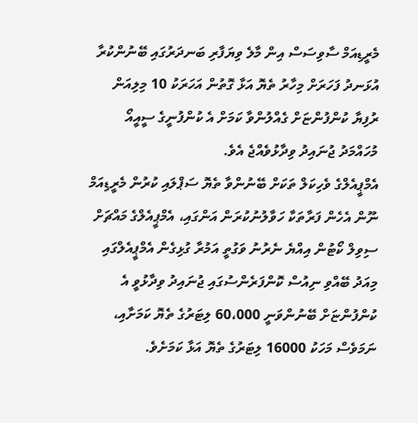މެރީޑިއަމް ސާވިސަސް އިން މާލެ ވިޔަފާރި ބަނދަރުގައި ބޭނުންކުރާ އުޅަނދު ފަހަރަށް މިހާރު ތެޔޮ އަޅާ ގޮތުން އަހަރަކު 10 މިލިއަން ރުފިޔާ ކުންފުންޏަށް ގެއްލުންވާ ކަމަށް އެ ކުންފުނީގެ ސީއީއޯ މުހައްމަދު ޖުނައިދު ވިދާޅުވެއްޖެ އެވެ.
އެމްޕީއެލްގެ ވެހިކަލް ތަކަށް ބޭނުންވާ ތެޔޮ ސަޕްލައި ކުރުން މެރީޑިއަމް ނޫން އެހެން ފަރާތަކާ ހަވާލުނުކުރަން އަންގައި، އެމްޕީއެލްގެ މައްޗަށް ސިވިލް ކޯޓުން އިއްޔެ ނެރުނު ވަގުތީ އަމުރާ ގުޅިގެން އެމްޕީއެލްގައި މިއަދު ބޭއްވި ނިއުސް ކޮންފަރެންސުގައި ޖުނައިދު ވިދާޅުވީ އެ ކުންފުންޏަށް ބޭނުންވަނީ 60،000 ލިޓަރުގެ ތެޔޮ ކަމަށާއި، ނަމަވެސް މަހަކު 16000 ލިޓަރުގެ ތެޔޮ އަޅާ ކަމަށެވެ.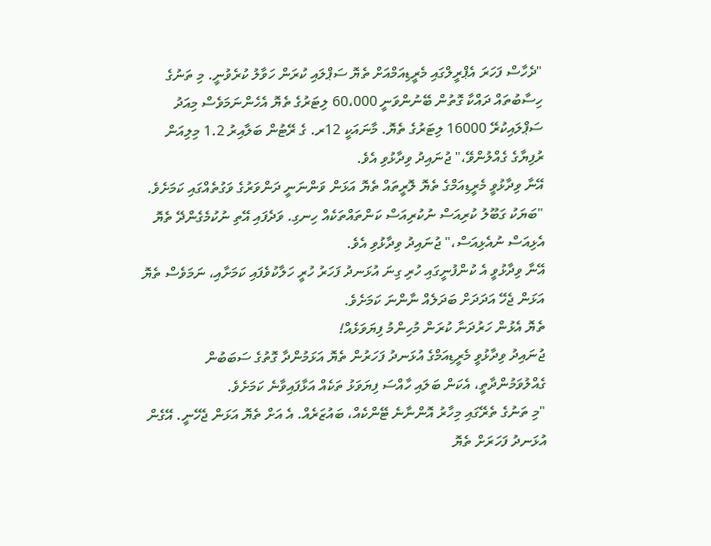"ދެހާސް ފަހަރަ އެޕްރީލްގައި މެރީޑިއަމްއަށް ތެޔޮ ސަޕްލައި ކުރަން ހަވާލު ކުރެވުނީ. މި ތަނުގެ ހިސާބުތައް ދައްކާ ގޮތުން ބޭނުންވަނީ 60،000 ލިޓަރުގެ ތެޔޮ އެހެންނަމަވެސް މިއަދު ސަޕްލައިކުރޭ 16000 ލިޓަރުގެ ތެޔޮ. މާނައަކީ 12ރ. ގެ ރޭޓުން ބަލާއިރު 1.2 މިލިއަން ރުފިޔާގެ ގެއްލުންވޭ،" ޖުނައިދު ވިދާޅުވި އެވެ.
އޭނާ ވިދާޅުވީ މެރީޑިއަމްގެ ތެޔޮ ލޮރީތައް ތެޔޮ އަޅަން ވަންނަނީ ދަންވަރުގެ ވަގުތެއްގައި ކަމަށެވެ.
"ބަޔަކު ގަބޫލު ކުރިއަސް ނުކުރިއަސް ކަންތައްތަކެއް ހިނގި. ވަދެފައި އޭތި ނުކުމެގެންދޭ ތެޔޮ އެޅިއަސް ނުއެޅިއަސް،" ޖުނައިދު ވިދާޅުވި އެވެ.
އޭނާ ވިދާޅުވީ އެ ކުންފުނީގައި ހުރި ގިނަ އުޅަނދު ފަހަރު ހުރީ ހަލާކުވެފައި ކަމަށާއި، ނަމަވެސް ތެޔޮ އަޅަން ޖެހޭ އަދަދަށް ބަދަލެއް ނާންނަ ކަމަށެވެ.
ތެޔޮ އެޅުން ހަރުދަނާ ކުރަން މުހިންމު ފިޔަވަޅެއް!
ޖުނައިދު ވިދާޅުވީ މެރީޑިއަމްގެ އުޅަނދު ފަހަރުން ތެޔޮ އަޅަމުންދާ ގޮތުގެ ސަބަބުން ގެއްލުވަމުންދާތީ، އެކަން ބަލައި ހާއްސަ ފިޔަވަޅު ތަކެއް އަޅާފައިވާނެ ކަމަށެވެ.
"މި ތަނުގެ ތެރޭގައި މިހާރު އޮންނާނެ ޓޭންކެއް، ބައުޒަރެއް. އެ އަށް ތެޔޮ އަޅަން ޖެހޭނީ. އޭގެން އުޅަނދު ފަހަރަށް ތެޔޮ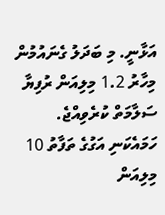އަޅާނީ. މި ބަދަލު ގެނައުމުން މިހާރު 1.2 މިލިއަން ރުފިޔާ ސަލާމަތް ކުރެވިއްޖެ. ހަމައެކަނި އަގުގެ ތަފާތު 10 މިލިއަން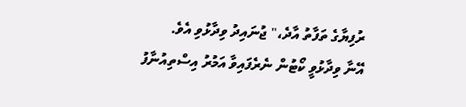ރުފިޔާގެ ތަފާތު އާދެ،" ޖުނައިދު ވިދާޅުވި އެވެ.
އޭނާ ވިދާޅުވީ ކޯޓުން ނެރެފައިވާ އަމުރު އިސްތިއުނާފު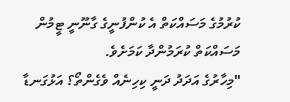ކުރުމުގެ މަސައްކަތް އެ ކުންފުނީގެ ގާނޫނީ ޓީމުން މަސައްކަތް ކުރަމުންދާ ކަމަށެވެ.
"މިހާރުގެ އަދަދު ދަނީ ކިހިނެއް ވެގެންތޯ؟ އަޅުގަނޑާ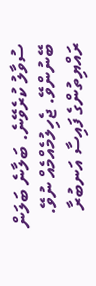ސުވާލު ކުރެވޭނެ. ބަލާނެ ބަލަން ބޭނުންވޭ. ޖެހިލުމެއްމެއް ނުވޭ. ރައްޔިތުންގެ ފައިސާ އަނބުރާ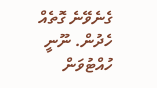ގެނެވޭނެ ގޮތެއް ހެދުން. ނޫނީ ހުއްޓުވަން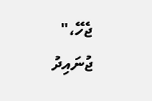ޖެހޭ،" ޖުނައިދު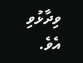ވިދާޅުވި އެވެ.